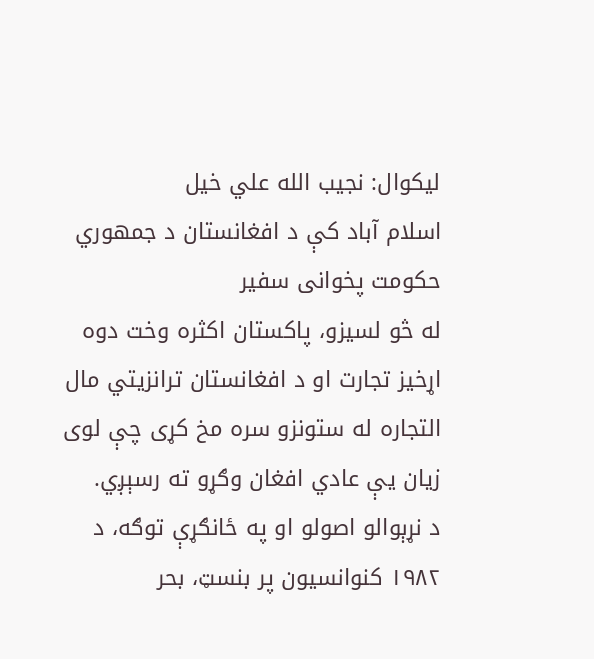لیکوال: نجیب الله علي خیل
اسلام آباد کې د افغانستان د جمهوري حکومت پخوانی سفیر
له څو لسیزو، پاکستان اکثره وخت دوه اړخیز تجارت او د افغانستان ترانزیتي مال التجاره له ستونزو سره مخ کړی چې لوی زیان یې عادي افغان وګړو ته رسېږي.
د نړېوالو اصولو او په ځانګړې توګه، د ۱۹۸۲ کنوانسیون پر بنسټ، بحر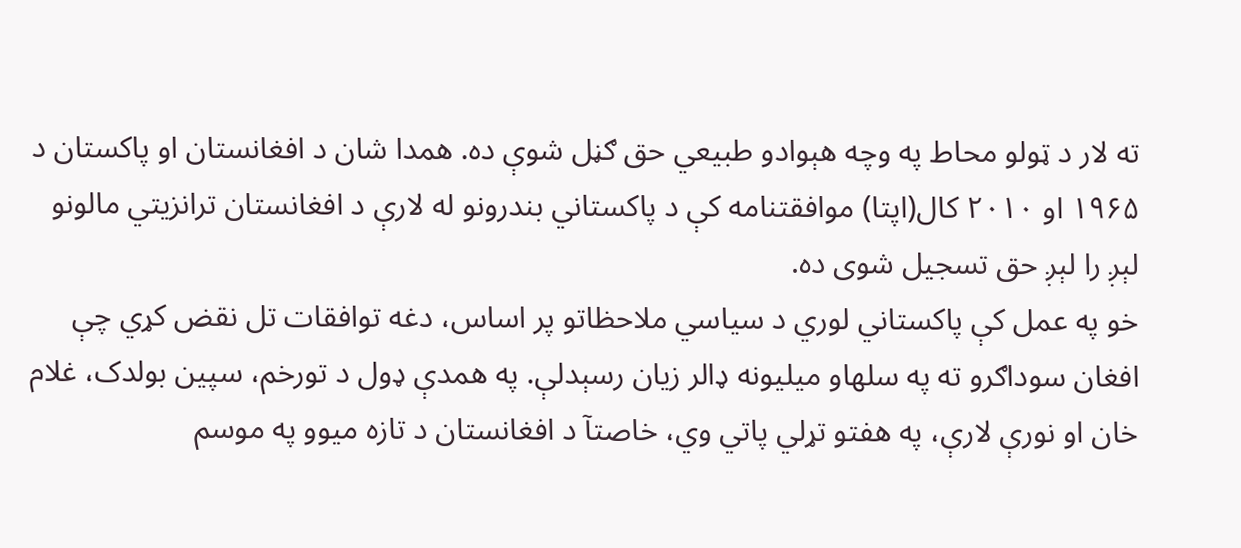ته لار د ټولو محاط په وچه هېوادو طبیعي حق ګڼل شوې ده. همدا شان د افغانستان او پاکستان د ۱۹۶۵ او ۲۰۱۰ کال(اپتا) موافقتنامه کې د پاکستاني بندرونو له لارې د افغانستان ترانزیتي مالونو لېږ را لېږ حق تسجیل شوی ده.
خو په عمل کې پاکستاني لوري د سیاسي ملاحظاتو پر اساس، دغه توافقات تل نقض کړي چې افغان سوداګرو ته په سلهاو میلیونه ډالر زیان رسېدلې. په همدې ډول د تورخم، سپین بولدک، غلام خان او نورې لارې، په هفتو تړلي پاتي وي، خاصتآ د افغانستان د تازه میوو په موسم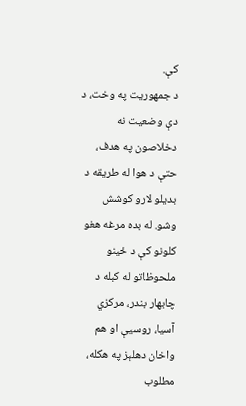کې.
د جمهوریت په وخت، د دې وضعیت نه دخلاصون په هدف، حتې د هوا له طریقه د بدیلو لارو کوشش وشو. له بده مرغه هغو کلونو کې د ځینو ملحوظاتو له کبله د چابهار بندر، مرکزي آسیا، روسیې او هم واخان دهلېز په هکله، مطلوب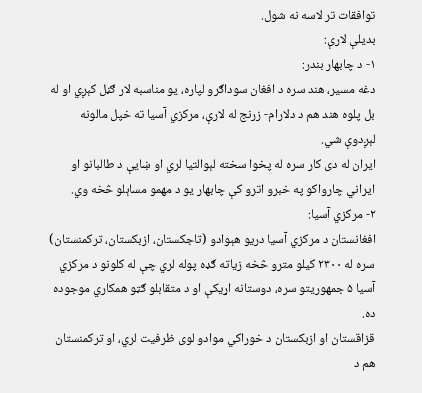توافقات تر لاسه نه شول.
بدیلې لارې:
۱- د چابهار بندر:
دغه مسیر، هند سره د افغان سوداګرو لپاره، یو مناسبه لار ګڼل کېږي او له بل پلوه هند هم د دلارام- زرنج له لارې، مرکزي آسیا ته خپل مالونه لېږدوې شي.
ایران له دی کار سره له پخوا سخته لېوالتیا لري او ښایې د طالبانو او ایراني چارواکو په خبرو اترو کې چابهار یو د مهمو مساېلو څخه وي.
۲- مرکزي آسیا:
افغانستان د مرکزي آسیا دریو هېوادو (تاجکستان، ازبکستان، ترکمنستان) سره له ۲۳۰۰ کیلو مترو څخه زیاته ګډه پوله لري چې له کلونو د مرکزي آسیا ۵ جمهوریتو سره، دوستانه اړیکې او د متقابلو ګټو همکاري موجوده ده.
قزاقستان او ازبکستان د خوراکي موادو لوی ظرفیت لري، او ترکمنستان هم د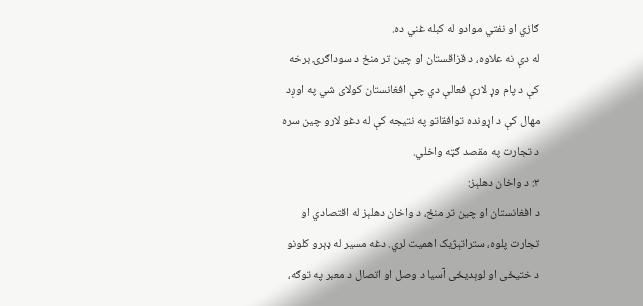ګازي او نفتي موادو له کبله غني ده.
له دې نه علاوه، د قزاقستان او چین تر منځ د سوداګرۍ برخه کې د پام وړ لارې فعالې دي چې افغانستان کولای شي په اوږد مهال کې د اړونده توافقاتو په نتیجه کې له دغو لارو چین سره د تجارت په مقصد ګټه واخلي.
۳: د واخان دهلېز:
د افغانستان او چین تر منځ، د واخان دهلېز له اقتصادي او تجارت پلوه، ستراتېژیک اهمیت لري. دغه مسیر له ډېرو کلونو د ختیځی او لوېدیځی آسیا د وصل او اتصال د معبر په توګه،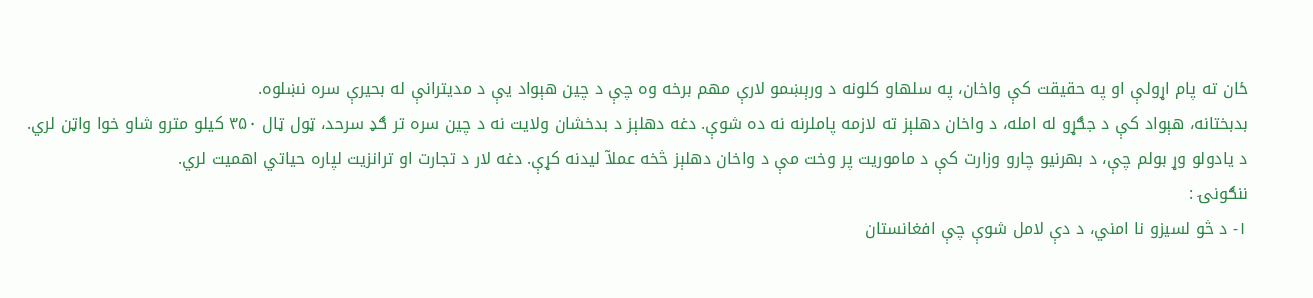ځان ته پام اړولې او په حقیقت کې واخان، په سلهاو کلونه د ورېښمو لارې مهم برخه وه چې د چین هېواد یې د مدیترانې له بحیرې سره نښلوه.
بدبختانه، هېواد کې د جګړو له امله، د واخان دهلېز ته لازمه پاملرنه نه ده شوې. دغه دهلېز د بدخشان ولایت نه د چین سره تر ګډ سرحد، ټول ټال ۳۵۰ کیلو مترو شاو خوا واټن لري.
د یادولو وړ بولم چې، د بهرنیو چارو وزارت کې د ماموریت پر وخت مې د واخان دهلېز څخه عملآ لیدنه کړې. دغه لار د تجارت او ترانزیت لپاره حیاتي اهمیت لري.
ننګونۍ :
۱- د څو لسیزو نا امني، د دې لامل شوې چې افغانستان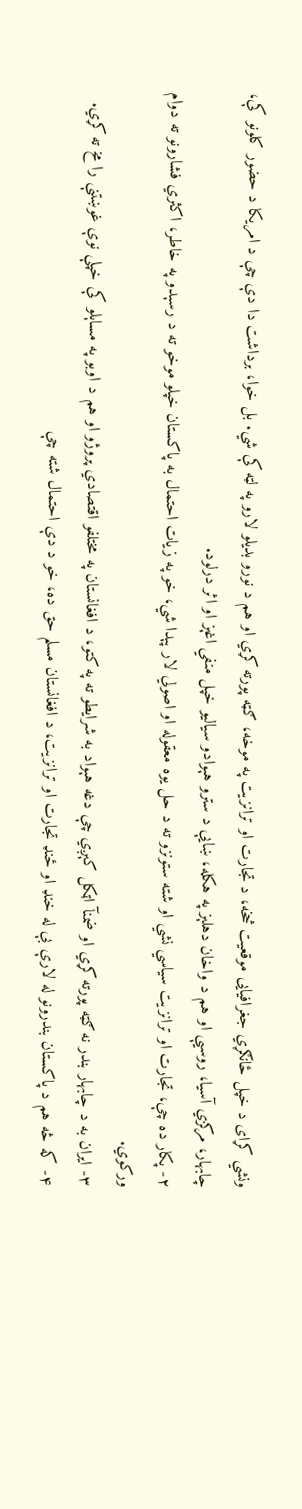ونشي کړای د خپل ځانګړي جغرافیایی موقعیت څخه، د تجارت او ترانزیت په موخه، ګټه پورته کړي او هم د نورو بدیلو لارو په لټه کې شي. بل خوا، برداشت دا دې چې د امریکا د حضور کلونو کې، چابهار، مرکزي آسیا، روسیې او هم د واخان دهلېز په هکله، ښایې د سترو هېوادو سیالیو خپل منفي اغېز او اثر درلود.
۲- پکار ده چې، تجارت او ترانزیت سیاسي نشي او شته ستونزو ته د حل یوه معقوله او اصولي لار پېدا شي، خو په زیات احتمال به پاکستان خپلو موخو ته د رسېدو په خاطر، اکثري فشارونو ته دوام ورکوي.
۳- ایران به د چابهار بندر نه ګټه پورته کړي او ضمنآ اټکل کېږي چې دغه هېواد به شرایطو ته په کتو، د افغانستان په مختلفو اقتصادي پروژو او هم د اوبو په مساېلو کې خپلې نوې غوښتنې را مخ ته کړي.
۴- که څه هم د پاکستان بندرونو له لارې بې له خنډ او ځنډ تجارت او ترانزیت، د افغانستان مسلم حق ده، خو د دې احتمال شته چې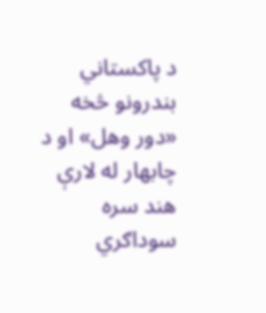د پاکستاني بندرونو څخه «دور وهل» او د چابهار له لارې هند سره سوداګري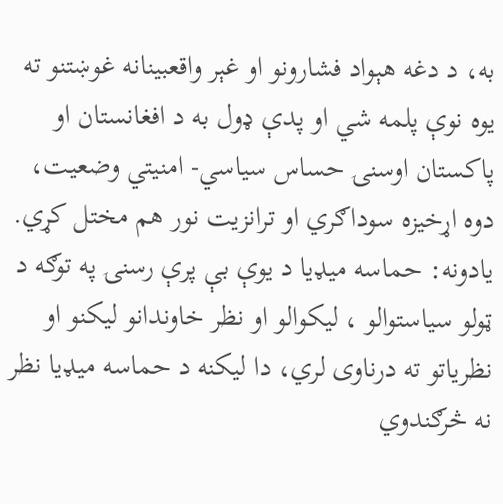به، د دغه هېواد فشارونو او غېر واقعبینانه غوښتنو ته یوه نوې پلمه شي او پدې ډول به د افغانستان او پاکستان اوسنۍ حساس سیاسي- امنیتي وضعیت، دوه اړخیزه سوداګري او ترانزیت نور هم مختل کړي.
یادونه: حماسه میډیا د یوې بې پرې رسنۍ په توګه د ټولو سیاستوالو ، لیکوالو او نظر خاوندانو لیکنو او نظریاتو ته درناوی لري، دا لیکنه د حماسه میډیا نظر نه څرګندوي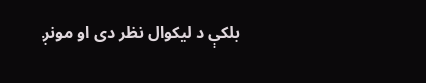بلکې د لیکوال نظر دی او مونږ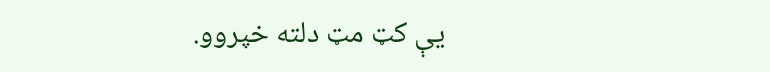یې کټ مټ دلته خپروو.